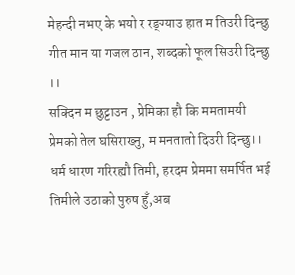मेहन्दी नभए के भयो र रङ्ग्याउ हात म तिउरी दिन्छु
गीत मान या गजल ठान, शब्दको फूल सिउरी दिन्छु ।।
सक्दिन म छुट्टाउन , प्रेमिका हौ कि ममतामयी
प्रेमको तेल घसिराख्नु, म मनतातो दिउरी दिन्छु।।
धर्म धारण गरिरह्यौ तिमी, हरदम प्रेममा समर्पित भई
तिमीले उठाको पुरुष हुँ,अब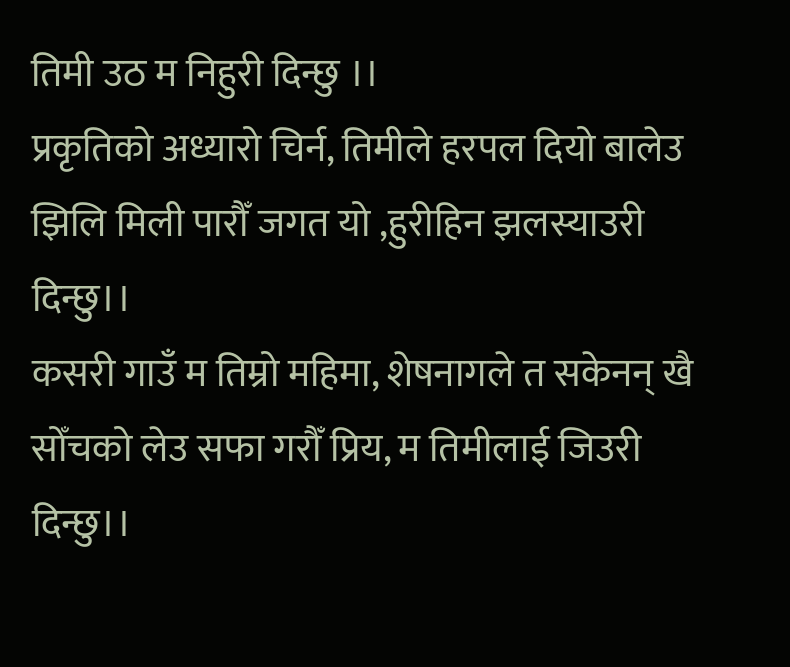तिमी उठ म निहुरी दिन्छु ।।
प्रकृतिको अध्यारो चिर्न, तिमीले हरपल दियो बालेउ
झिलि मिली पारौँ जगत यो ,हुरीहिन झलस्याउरी दिन्छु।।
कसरी गाउँ म तिम्रो महिमा, शेषनागले त सकेनन् खै
सोँचको लेउ सफा गरौँ प्रिय, म तिमीलाई जिउरी दिन्छु।।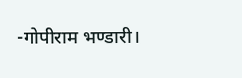-गोपीराम भण्डारी।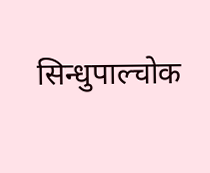सिन्धुपाल्चोक